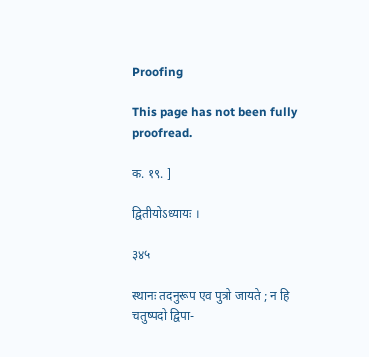Proofing

This page has not been fully proofread.

क. १९. ]

द्वितीयोऽध्यायः ।

३४५

स्थानः तदनुरूप एव पुत्रो जायते ; न हि चतुष्पदो द्विपा-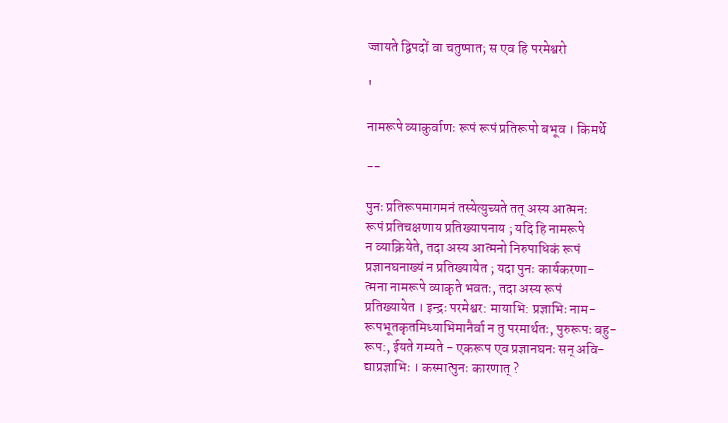ज्जायते द्विपदों वा चतुष्पात; स एव हि परमेश्वरो

'

नामरूपे व्याकुर्वाणः रूपं रूपं प्रतिरूपो बभूव । किमर्थे

--

पुनः प्रतिरूपमागमनं तस्येत्युच्यते तत् अस्य आत्मनः
रूपं प्रतिचक्षणाय प्रतिख्यापनाय ; यदि हि नामरूपे
न व्याक्रियेते, तदा अस्य आत्मनो निरुपाधिकं रूपं
प्रज्ञानघनाख्यं न प्रतिख्यायेत ; यदा पुनः कार्यकरणा-
त्मना नामरूपे व्याकृते भवतः, तदा अस्य रूपं
प्रतिख्यायेत । इन्द्रः परमेश्वर: मायाभि: प्रज्ञाभिः नाम-
रूपभूतकृतमिध्याभिमानैर्वा न तु परमार्थतः, पुरुरूपः बहु-
रूप:, ईयते गम्यते - एकरूप एव प्रज्ञानघनः सन् अवि-
द्याप्रज्ञाभिः । कस्मात्पुनः कारणात् ?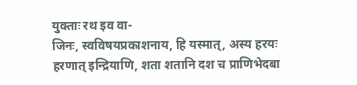युक्ताः रथ इव वा-
जिनः, स्वविषयप्रकाशनाय, हि यस्मात्, अस्य हरयः
हरणात् इन्द्रियाणि, शता शतानि दश च प्राणिभेदबा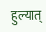हुल्यात्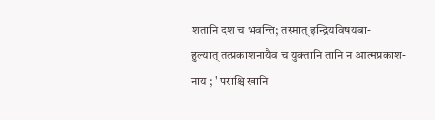शतानि दश च भवन्ति; तस्मात् इन्द्रियविषयबा-
हुल्यात् तत्प्रकाशनायैव च युक्तानि तानि न आत्मप्रकाश-
नाय ; ' पराश्चि खानि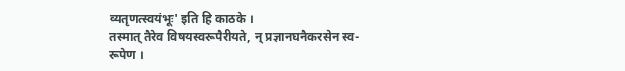व्यतृणत्स्वयंभूः' इति हि काठके ।
तस्मात् तैरेव विषयस्वरूपैरीयते, न् प्रज्ञानघनैकरसेन स्व-
रूपेण ।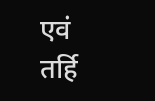एवं तर्हि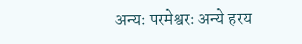अन्यः परमेश्वरः अन्ये हरय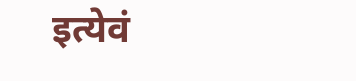इत्येवं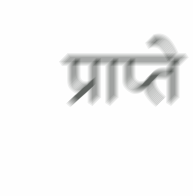प्राप्ते